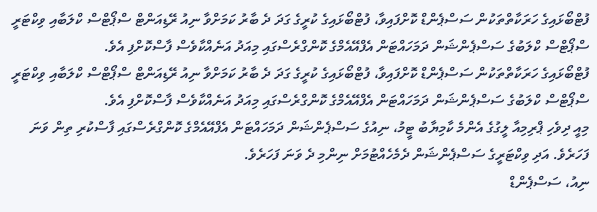ފުޓްބޯޅައިގެ ހަރަކާތްތަކުން ސަސްޕެންޑް ކޮށްފައިވާ، ފުޓްބޯޅައިގެ ކުރީގެ ގަދަ ދެ ބާރު ކަމަށްވާ ނިއު ރޭޑިއަންޓް ސްޕޯޓްސް ކްލަބާއި ވިކްޓަރީ ސްޕޯޓްސް ކްލަބުގެ ސަސްޕެންޝަން ދަމަހައްޓަން އެފްއޭއެމްގެ ކޮންގްރެސްގައި މިއަދު އަނެއްކާވެސް ފާސްކޮށްފި އެވެ.
ފުޓްބޯޅައިގެ ހަރަކާތްތަކުން ސަސްޕެންޑް ކޮށްފައިވާ، ފުޓްބޯޅައިގެ ކުރީގެ ގަދަ ދެ ބާރު ކަމަށްވާ ނިއު ރޭޑިއަންޓް ސްޕޯޓްސް ކްލަބާއި ވިކްޓަރީ ސްޕޯޓްސް ކްލަބުގެ ސަސްޕެންޝަން ދަމަހައްޓަން އެފްއޭއެމްގެ ކޮންގްރެސްގައި މިއަދު އަނެއްކާވެސް ފާސްކޮށްފި އެވެ.
މިއީ ދިވެހި ޕްރިމިއާ ލީގުގެ އެންމެ ކާމިޔާބު ޓީމު، ނިއުގެ ސަސްޕެންޝަން ދަމަހައްޓަން އެފްއޭއެމްގެ ކޮންގްރެސްގައި ފާސްކުރި ތިން ވަނަ ފަހަރެވެ. އަދި ވިކްޓަރީގެ ސަސްޕެންޝަން ދެމެހެއްޓުމަށް ނިންމި ދެ ވަނަ ފަހަރެވެ.
ނިއު، ސަސްޕެންޑް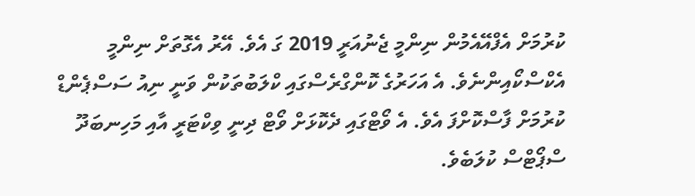ކުރުމަށް އެފްއޭއެމުން ނިންމީ ޖެނުއަރީ 2019 ގަ އެވެ. އޭރު އެގޮތަށް ނިންމީ އެކްސްކޯއިންނެވެ. އެ އަހަރުގެ ކޮންގްރެސްގައި ކްލަބުތަކުން ވަނީ ނިއު ސަސްޕެންޑް ކުރުމަށް ފާސްކޮށްފަ އެވެ. އެ ވޯޓްގައި ދެކޮޅަށް ވޯޓް ދިނީ ވިކްޓަރީ އާއި މަހިނބަދޫ ސްޕޯޓްސް ކުލަބެވެ.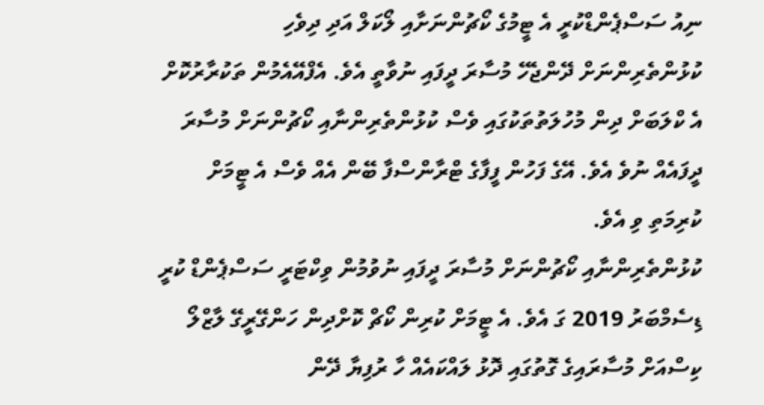ނިއު ސަސްޕެންޑްކުރީ އެ ޓީމުގެ ކޯޗުންނަށާއި ލޯކަލް އަދި ދިވެހި ކުޅުންތެރިންނަށް ދޭންޖެހޭ މުސާރަ ދީފައި ނުވާތީ އެވެ. އެފްއޭއެމުން ތަކުރާރުކޮށް އެ ކްލަބަށް ދިން މުހުލަތުތަކުގައި ވެސް ކުޅުންތެރިންނާއި ކޯޗުންނަށް މުސާރަ ދީފައެއް ނުވެ އެވެ. އޭގެ ފަހުން ފީފާގެ ޓްރާންސްފާ ބޭން އެއް ވެސް އެ ޓީމަށް ކުރިމަތި ވި އެވެ.
ކުޅުންތެރިންނާއި ކޯޗުންނަށް މުސާރަ ދީފައި ނުވުމުން ވިކްޓަރީ ސަސްޕެންޑް ކުރީ ޑިސެމްބަރު 2019 ގަ އެވެ. އެ ޓީމަށް ކުރިން ކޯޗް ކޮށްދިން ހަންގޭރީގޭ ލާޒްލޯ ކިސްއަށް މުސާރައިގެ ގޮތުގައި ދޮޅު ލައްކައެއް ހާ ރުފިޔާ ދޭން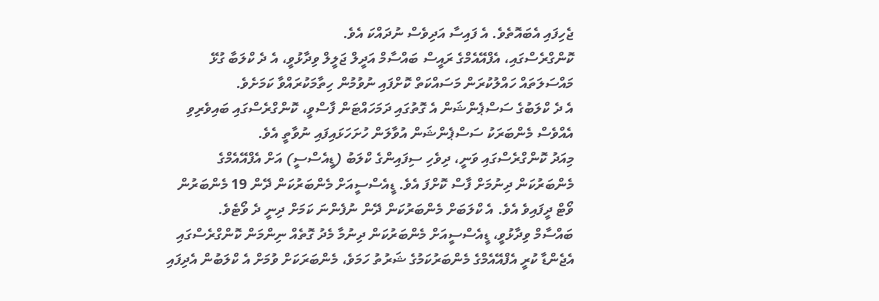ޖެހިފައި އެބައޮތެވެ. އެ ފައިސާ އަދިވެސް ނުދައްކަ އެވެ.
ކޮންގްރެސްގައި، އެފްއޭއެމްގެ ރައީސް ބައްސާމް އަދީލް ޖަލީލް ވިދާޅުވީ، އެ ދެ ކްލަބާ ގުޅޭ މައްސަލަތައް ހައްލުކުރަން މަސައްކަތް ކޮށްފައި ނުވުމުން ހިތާމަކުރައްވާ ކަމަށެވެ.
އެ ދެ ކްލަބުގެ ސަސްޕެންޝަން އެ ގޮތުގައި ދަމަހައްޓަން ފާސްވީ، ކޮންގްރެސްގައި ބައިވެރިވި އެއްވެސް މެންބަރަކު ސަސްޕެންޝަން އުވާލަން ހުށަހަޅައިފައި ނުވާތީ އެވެ.
މިއަދު ކޮންގްރެސްގައި ވަނީ، ދިވެހި ސިފައިންގެ ކްލަބު (ޑީއެސްސީ) އަށް އެފްއޭއެމްގެ މެންބަރުކަން ދިނުމަށް ފާސް ކޮށްފަ އެވެ. ޑީއެސްސީއަށް މެންބަރުކަން ދޭން 19 މެންބަރުން ވޯޓް ދީފައިވެ އެވެ. އެ ކްލަބަށް މެންބަރުކަން ދޭން ނުފެންނަ ކަމަށް ދިނީ ދެ ވޯޓެވެ.
ބައްސާމް ވިދާޅުވީ، ޑީއެސްސީއަށް މެންބަރުކަން ދިނުމާ މެދު ގޮތެއް ނިންމަން ކޮންގްރެސްގައި އެޖެންޑާ ކުރީ އެފްއޭއެމްގެ މެންބަރުކަމުގެ ޝަރުތު ހަމަވެ، މެންބަރަކަށް ވުމަށް އެ ކްލަބުން އެދިފައި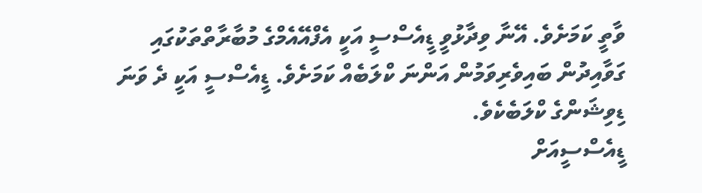ވާތީ ކަމަށެވެ. އޭނާ ވިދާޅުވީ ޑީއެސްސީ އަކީ އެފްއޭއެމްގެ މުބާރާތްތަކުގައި ގަވާއިދުން ބައިވެރިވަމުން އަންނަ ކްލަބެއް ކަމަށެވެ. ޑީއެސްސީ އަކީ ދެ ވަނަ ޑިވިޝަންގެ ކްލަބެކެވެ.
ޑީއެސްސީއަށް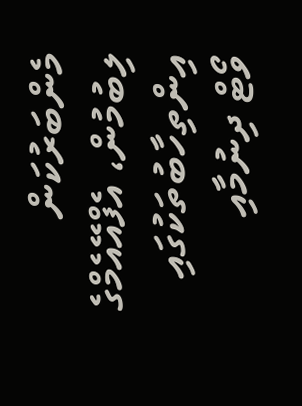މެންބަރުކަން ލިބުމުން، އެފްއޭއެމްގެ އިންތިހާބުތަކުގައި ވޯޓް ދިނުމާއި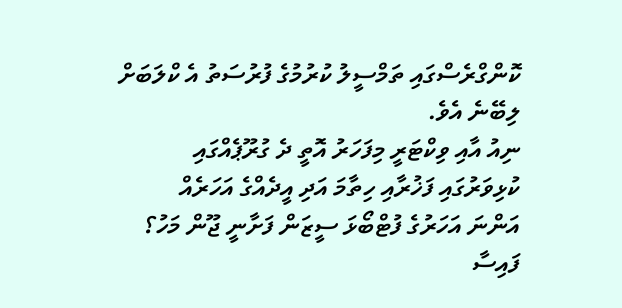ކޮންގްރެސްގައި ތަމްސީލު ކުރުމުގެ ފުރުސަތު އެ ކްލަބަށް ލިބޭނެ އެވެ.
ނިއު އާއި ވިކްޓަރީ މިފަހަރު އޮތީ ދެ ގުރޫޕެއްގައި
ކުޅިވަރުގައި ފަޚުރާއި ހިތާމަ އަދި އީދެއްގެ އަހަރެއް
އަންނަ އަހަރުގެ ފުޓްބޯޅަ ސީޒަން ފަށާނީ ޖޫން މަހު؟
ފައިސާ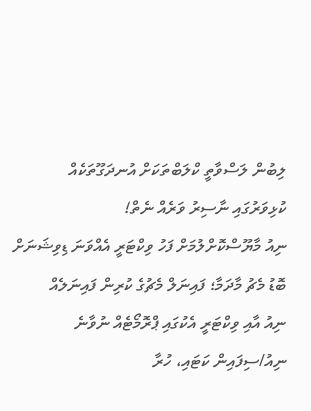ލިބުން ލަސްވާތީ ކްލަބްތަކަށް އުނދަގޫތަކެއް
ކުޅިވަރުގައި ނާސިރު ވަރެއް ނެތް!
ނިއު މާޔޫސްކޮށްލުމަށް ފަހު ވިކްޓަރީ އެއްވަނަ ޑިވިޝަނަށް
ބޮޑު މެޗު މާދަމާ؛ ފައިނަލް މެޗުގެ ކުރިން ފައިނަލެއް
ނިއު އާއި ވިކްޓަރީ އެކުގައި ޕްރޮމޯޓެއް ނުވާނެ
ނިއު/ސިފައިން ކަޓައި، ހުރާ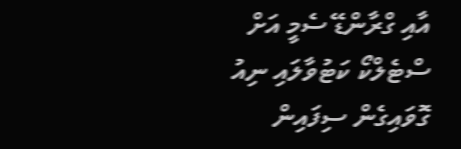އާއި ގްރާންޑޭ ސެމީ އަށް
ސްޓެލްކޯ ކަޓުވާލައި ނިއު ގޮވައިގެން ސިފައިން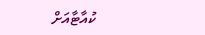ކުއާޓާއަށް